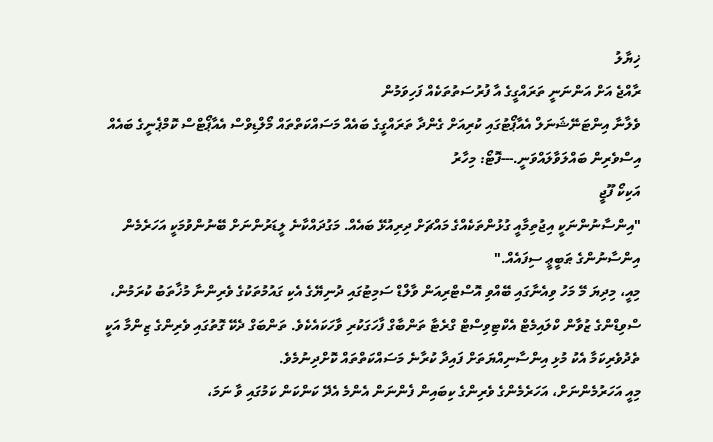ޚިޔާލު
ރާއްޖެ އަށް އަންނަނީ ތަރައްގީގެ އާ ފުރުސަތުތަކެއް ފަހިވަމުން
ވެލާނާ އިންޓަނޭޝަނަލް އެއާޕޯޓުގައި ކުރިއަށް ގެންދާ ތަރައްގީގެ ބައެއް މަސައްކަތްތައް މޯލްޑިވްސް އެއާޕޯޓްސް ކޮމްޕެނީގެ ބައެއް އިސްވެރިން ބައްލަވާލައްވަނީ.---ފޮޓޯ: މިހާރު
އަކިކޯ ފޫޖީ
"އިންސާނުންނަކީ އިޖުތިމާއީ ގުޅުންތަކެއްގެ މައްޗަށް ދިރިއުޅޭ ބައެއް. މަގުދައްކާނެ ލީޑަރުންނަށް ބޭނުންވުމަކީ އަހަރެމެން އިންސާނުންގެ ޠަބީޢީ ސިފައެއް."
މިއީ، މިދިޔަ މޭ މަހު ވިއެނާގައި ބޭއްވި އޮސްޓްރިއަން ވާލްޑް ސަމިޓުގައި ދުނިޔޭގެ އެކި ގައުމުތަކުގެ ވެރިންނާ މުޚާތަބު ކުރަމުން، ސްވިޑްންގެ ޒުވާން ކްލައިމެޓް އެކްޓިވިސްޓް ގްރެޓާ ތަންބާގް ފާހަގަކުރި ވާހަކައެކެވެ. ތަންބަގް ދެކޭ ގޮތުގައި ވެރިންގެ ޒިންމާ އަކީ ތެދުވެރިކަމާ އެކު މުޅި އިންސާނިއްޔަތަށް ފައިދާ ކުރާނެ މަސައްކަތްތައް ކޮށްދިނުމެވެ.
މިއީ އަހަރުމެންނަށް، އަހަރެމެންގެ ވެރިންގެ ކިބައިން ފެންނަން އެންމެ އެދޭ ކަންކަން ކަމުގައި ވާ ނަމަ،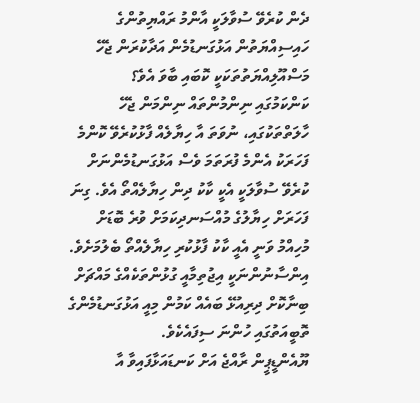ދެން ކުރެވޭ ސުވާލަކީ އާންމު ރައްޔިތުންގެ ހައިސިއްޔަތުން އަޅުގަނޑުމެން އަދާކުރަން ޖެހޭ މަސްއޫލިއްޔަތުތަކަކީ ކޮބައި ބާވަ އެވެ؟
ކަންކަމުގައި ނިންމުންތައް ނިންމަން ޖެހޭ ހާލަތްތަކުގައި، ނުވަތަ އާ ހިޔާލެއް ފާޅުކުރެވޭ ކޮންމެ ފަހަރަކު އެންމެ ފުރަތަމަ ވެސް އަޅުގަނޑުމެންނަށް ކުރެވޭ ސުވާލަކީ އެކީ ކާކު ދިން ހިޔާލެއްތޯ އެވެ. ގިނަ ފަހަރަށް ހިޔާލުގެ މުއްސަނދިކަމަށް ވުރެ ބޮޑަށް މުހިއްމު ވަނީ އެއީ ކާކު ފާޅުކުރި ހިޔާލެއްތޯ ބެލުމަށެވެ. އިންސާނުންނަކީ އިޖުތިމާއީ ގުޅުންތަކެއްގެ މައްޗަށް ބިނާކޮށް ދިރިއުޅޭ ބައެއް ކަމުން މިއީ އަޅުގަނޑުމެންގެ ތޮބީއަތުގައި ހުންނަ ސިފައެކެވެ.
ޔޫއެންޑީޕީން ރާއްޖެ އަށް ކަނޑައަޅާފައިވާ އާ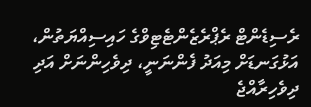ރެސިޑެންޓް ރެޕްރެޒެންޓެޓިވްގެ ހައިސިއްޔަތުން، އަޅުގަނޑަށް މިއަދު ފެންނަނީ، ދިވެހިންނަށް އަދި ދިވެހިރާއްޖެ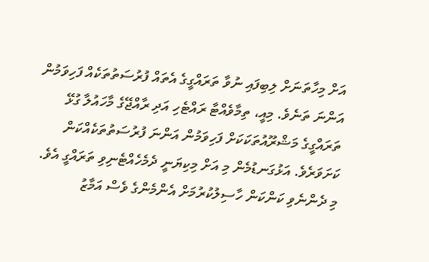އަށް މިހާތަނަށް ލިބިފައި ނުވާ ތަރައްގީގެ އެތައް ފުރުސަތުތަކެއް ފަހިވަމުން އަންނަ ތަނެވެ. މިއީ، ތިމާވެއްޓާ ރައްޓެހި އަދި ރާއްޖޭގެ މާހައުލާ ގުޅޭ ތަރައްގީގެ މަޝްރޫއުތަކަކަށް ފަހިވަމުން އަންނަ ފުރުސަތުތަކެއްކަން ކަށަވަރެވެ. އަޅުގަނޑުމެން މި އަށް މިކިޔަނީ ދެމެހެއްޓެނިވި ތަރައްގީ އެވެ.
މި ދެންނެވި ކަންކަން ހާސިލުކުރުމަށް އެންމެންގެ ވެސް އަމާޒު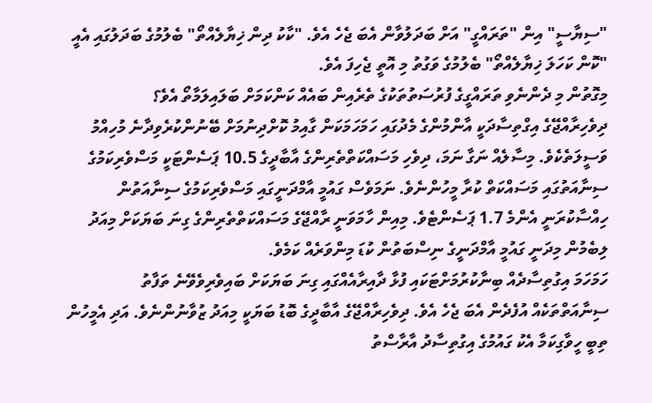"ސިޔާސީ" އިން "ތަރައްގީ" އަށް ބަދަލުވާން އެބަ ޖެހެ އެވެ. "ކާކު ދިން ޚިޔާލެއްތޯ" ބެލުމުގެ ބަދަލުގައި އެއީ "ކޮން ކަހަލަ ޚިޔާލެއްތޯ" ބެލުމުގެ ވަގުތު މި އޮތީ ޖެހިފަ އެވެ.
މިގޮތުން މި ދެންނެވި ތަރައްގީގެ ފުރުސަތުތަކުގެ ތެރެއިން ބައެއް ކަންކަމަށް ބަލައިލަމާތޯ އެވެ؟
ދިވެހިރާއްޖޭގެ އިގްތިސާދަކީ އާންމުންގެ މެދުގައި ހަމަހަމަކަން ގާއިމު ކޮށްދިނުމަށް ބޭނުންކުރެވިދާނެ މުހިއްމު ވަސީލަތެކެވެ. މިސާލެއް ނަގާ ނަމަ، ދިވެހި މަސައްކަތްތެރިންގެ އާބާދީގެ 10.5 ޕަސެންޓަކީ މަސްވެރިކަމުގެ ސިނާއަތުގައި މަސައްކަތް ކުރާ މީހުންނެވެ. ނަމަވެސް ގައުމީ އާމްދަނީގައި މަސްވެރިކަމުގެ ސިނާއަތުން ހިއްސާކުރަނީ އެންމެ 1.7 ޕަސެންޓެވެ. މިއިން ހާމަވަނީ ރާއްޖޭގެ މަސައްކަތްތެރިންގެ ގިނަ ބަޔަކަށް މިއަދު ލިބެމުން މިދަނީ ގައުމީ އާމްދަނީގެ ނިސްބަތުން ކުޑަ މިންވަރެއް ކަމެވެ.
ހަމަހަމަ އިގުތިސާދެއް ބިނާކުރުމަށްޓަކައި ފުޅާ ދާއިރާއެއްގައި ގިނަ ބަޔަކަށް ބައިވެރިވެވޭނެ ތަފާތު ސިނާއަތްތަކެއް އުފެދެން އެބަ ޖެހެ އެވެ. ދިވެހިރާއްޖޭގެ އާބާދީގެ ބޮޑު ބަޔަކީ މިއަދު ޒުވާނުންނެވެ. އަދި އެމީހުން ތިބީ ހީވާގިކަމާ އެކު ގައުމުގެ އިގުތިސާދު އާރާސްތު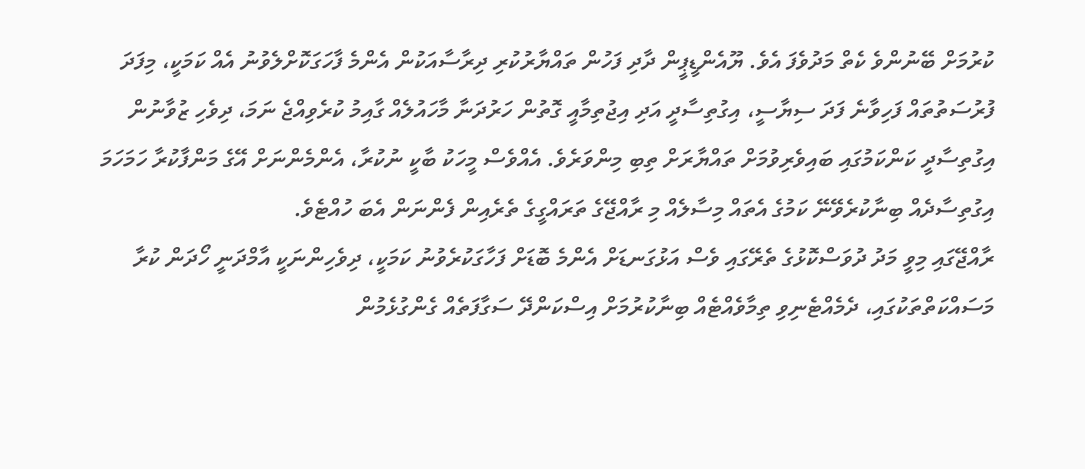ކުރުމަށް ބޭނުންވެ ކެތް މަދުވެފަ އެވެ. ޔޫއެންޑީޕީން ދާދި ފަހުން ތައްޔާރުކުރި ދިރާސާއަކުން އެންމެ ފާހަގަކޮށްލެވުނު އެއް ކަމަކީ، މިފަދަ ފުރުސަތުތައް ފަހިވާނެ ފަދަ ސިޔާސީ، އިގުތިސާދީ އަދި އިޖުތިމާއީ ގޮތުން ހަރުދަނާ މާހައުލެއް ގާއިމު ކުރެވިއްޖެ ނަމަ، ދިވެހި ޒުވާނުން އިގުތިސާދީ ކަންކަމުގައި ބައިވެރިވުމަށް ތައްޔާރަށް ތިބި މިންވަރެވެ. އެއްވެސް މީހަކު ބާކީ ނުކުރާ، އެންމެންނަށް އޭގެ މަންފާކުރާ ހަމަހަމަ އިގުތިސާދެއް ބިނާކުރެވޭނޭ ކަމުގެ އެތައް މިސާލެއް މި ރާއްޖޭގެ ތަރައްގީގެ ތެރެއިން ފެންނަން އެބަ ހުއްޓެވެ.
ރާއްޖޭގައި މިވީ މަދު ދުވަސްކޮޅުގެ ތެރޭގައި ވެސް އަޅުގަނޑަށް އެންމެ ބޮޑަށް ފަހާގަކުރެވުނު ކަމަކީ، ދިވެހިންނަކީ އާމްދަނީ ހޯދަން ކުރާ މަސައްކަތްތަކުގައި، ދެމެއްޓެނިވި ތިމާވެއްޓެއް ބިނާކުރުމަށް އިސްކަންދޭ ސަގާފަތެއް ގެންގުޅެމުން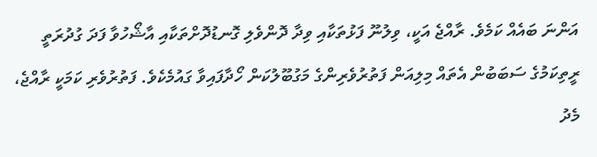އަންނަ ބައެއް ކަމެވެ. ރާއްޖެ އަކީ، ވިލުނޫ ފަޅުތަކާއި ވިދާ ދޮންވެލި ގޮނޑުދޮށްތަކާއި އާޝޯހުވާ ފަދަ ގުދުރަތީ ރީތިކަމުގެ ސަބަބުން އެތައް މިލިއަން ފަތުރުވެރިންގެ މަގުބޫލުކަން ހޯދާފައިވާ ގައުމެކެވެ. ފަތުރުވެރި ކަމަކީ ރާއްޖެ، މެދު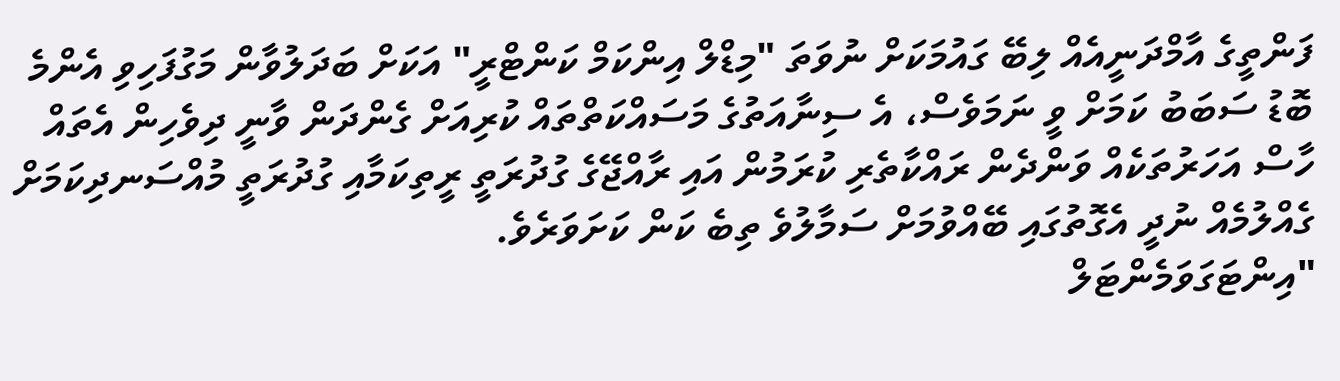ފަންތީގެ އާމްދަނީއެއް ލިބޭ ގައުމަކަށް ނުވަތަ "މިޑްލް އިންކަމް ކަންޓްރީ" އަކަށް ބަދަލުވާން މަގުފަހިވި އެންމެ ބޮޑު ސަބަބު ކަމަށް ވީ ނަމަވެސް، އެ ސިނާއަތުގެ މަސައްކަތްތައް ކުރިއަށް ގެންދަން ވާނީ ދިވެހިން އެތައް ހާސް އަހަރުތަކެއް ވަންދެން ރައްކާތެރި ކުރަމުން އައި ރާއްޖޭގެ ގުދުރަތީ ރީތިކަމާއި ގުދުރަތީ މުއްސަނދިކަމަށް ގެއްލުމެއް ނުދީ އެގޮތުގައި ބޭއްވުމަށް ސަމާލުވެ ތިބެ ކަން ކަށަވަރެވެ.
"އިންޓަގަވަމެންޓަލް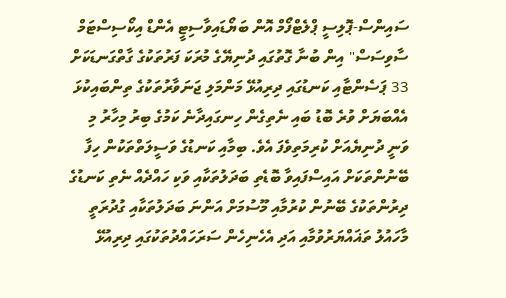ސައިންސް-ޕޮލިސީ ޕްލެޓްފޯމް އޮން ބަޔޯޑައިވާސިޓީ އެންޑް އިކޯސިސްޓަމް ސާވިސަސް" އިން ބުނާ ގޮތުގައި ދުނިޔޭގެ މުރަކަ ފަރުތަކުގެ ގާތްގަނޑަކަށް 33 ޕަސެންޓާއި ކަނޑުގައި ދިރިއުޅޭ މަންމަލި ޖަނަވާރުތަކުގެ ތިންބައިކުޅަ އެއްބަޔަށް ވުރެ ބޮޑު ބައި ނެތިގެން ހިނގައިދާނެ ކަމުގެ ބިރު މިހާރު މި ވަނީ ދުނިޔެއަށް ކުރިމަތިވެފަ އެވެ. ބިމާއި ކަނޑުގެ ވަސީލަތްތަކުން ހިފާ ބޭނުންތަކަށް އައިސްފައިވާ ބޮޑެތި ބަދަލުތަކާއި ވަކި ހައްދެއް ނެތި ކަނޑުގެ ދިރުންތަކުގެ ބޭނުން ކުރުމާއި މޫސުމަށް އަންނަ ބަދަލުތަކާއި ގުދުރަތީ މާހައުލު ތަޣައްޔަރުވުމާއި އަދި އެހެނިހެން ސަރަހައްދުތަކުގައި ދިރިއުޅޭ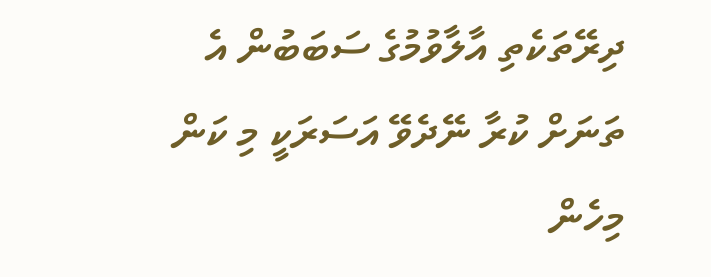ދިރޭތަކެތި އާލާވުމުގެ ސަބަބުން އެ ތަނަށް ކުރާ ނޭދެވޭ އަސަރަކީ މި ކަން މިހެން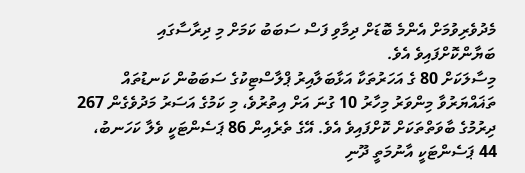މެދުވެރިވުމަށް އެންމެ ބޮޑަށް ދިމާވި ފަސް ސަބަބު ކަމަށް މި ދިރާސާގައި ބަޔާންކޮށްފައިވެ އެވެ.
މިސާލަކަށް 80 ގެ އަހަރުތަކާ އަޅާބަލާއިރު ޕްލާސްޓިކުގެ ސަބަބުން ކަނޑުތައް ތަޣައްޔަރުވާ މިންވަރު މިހާރު 10 ގުނަ އަށް އިތުރުވެ، މި ކަމުގެ އަސަރު މަދުވެގެން 267 ދިރުމުގެ ބާވަތްތަކަށް ކޮށްފައިވެ އެވެ. އޭގެ ތެރެއިން 86 ޕަސެންޓަކީ ވެލާ ކަހަނބު، 44 ޕަސެންޓަކީ އާނުމަތީ ދޫނި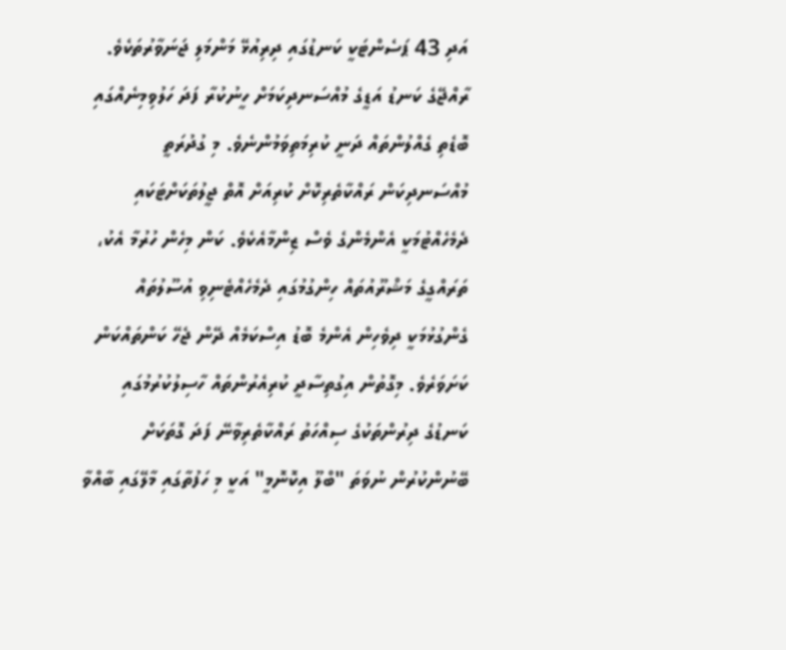އަދި 43 ޕަސެންޓަކީ ކަނޑުގައި ދިރިއުޅޭ މަންމަލި ޖަނަވާރުތަކެވެ.
ރާއްޖޭގެ ކަނޑު އަޑީގެ މުއްސަނދިކަމަށް ހީނުކުރާ ފަދަ ހަލުވިމިނެއްގައި ބޮޑެތި ގެއްލުންތައް ދަނީ ކުރިމަތިވަމުންނެވެ. މި ގުދުރަތީ މުއްސަނދިކަން ރައްކާތެރިކޮށް ކުރިއަށް އޮތް ޖީލުތަކަށްޓަކައި ދެމެހެއްޓުމަކީ އެންމެންގެ ވެސް ޒިންމާއެކެވެ. ކަން މިހެން ހުރުމާ އެކު، ތަރައްގީގެ މަޝްރޫއުތައް ހިންގުމުގައި ދެމެހެއްޓެނިވި އުސޫލުތައް ގެންގުޅުމަކީ ދިވެހިން އެންމެ ބޮޑު އިސްކަމެއް ދޭން ޖެހޭ ކަންތައްކަން ކަށަވަރެވެ. މިގޮތުން އިގުތިސާދީ ކުރިއެރުންތައް ހާސިލުކުރުމުގައި ކަނޑުގެ ދިރުންތަކުގެ ސިއްހަތު ރައްކާތެރިވާނޭ ފަދަ ގޮތަކަށް ބޭނުންކުރުން ނުވަތަ "ބްލޫ އިކޮނޮމީ" އަކީ މި ހަފުތާގައި މާލޭގައި ބާއްވާ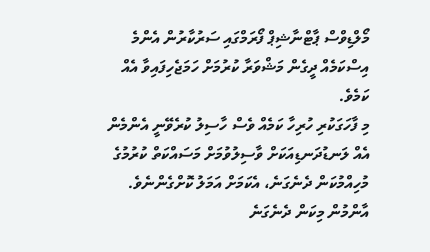މޯލްޑިވްސް ޕާޓްނާޝިޕް ފޯރަމްގައި ސަރުކާރުން އެންމެ އިސްކަމެއް ދީގެން މަޝްވަރާ ކުރުމަށް ހަމަޖެހިފައިވާ އެއް ކަމެވެ.
މި ފާހަގަކުރި ހުރިހާ ކަމެއް ވެސް ހާސިލު ކުރެވޭނީ އެންމެން އެއް ލަނޑުދަނޑިއަކަށް ވާސިލުވުމަށް މަސައްކަތް ކުރުމުގެ މުހިއްމުކަން ދެނެގަނެ، އެކަމަށް އަމަލު ކޮށްގެންނެވެ. އާންމުން މިކަން ދެނެގަނެ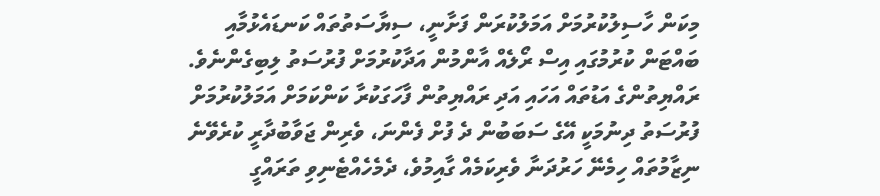މިކަން ހާސިލުކުރުމަށް އަމަލުކުރަން ފަށާނީ، ސިޔާސަތުތައް ކަނޑައެޅުމާއި ބައްޓަން ކުރުމުގައި އިސް ރޯލެއް އާންމުން އަދާކުރުމަށް ފުރުސަތު ލިބިގެންނެވެ.
ރައްޔިތުންގެ އަޑުތައް އަހައި އަދި ރައްޔިތުން ފާހަގަކުރާ ކަންކަމަށް އަމަލުކުރުމަށް ފުރުސަތު ދިނުމަކީ އޭގެ ސަބަބުން ދެ ފުށް ފެންނަ، ވެރިން ޖަވާބުދާރީ ކުރެވޭނެ ނިޒާމުތައް ހިމެނޭ ހަރުދަނާ ވެރިކަމެއް ގާއިމުވެ، ދެމެހެއްޓެނިވި ތަރައްގީ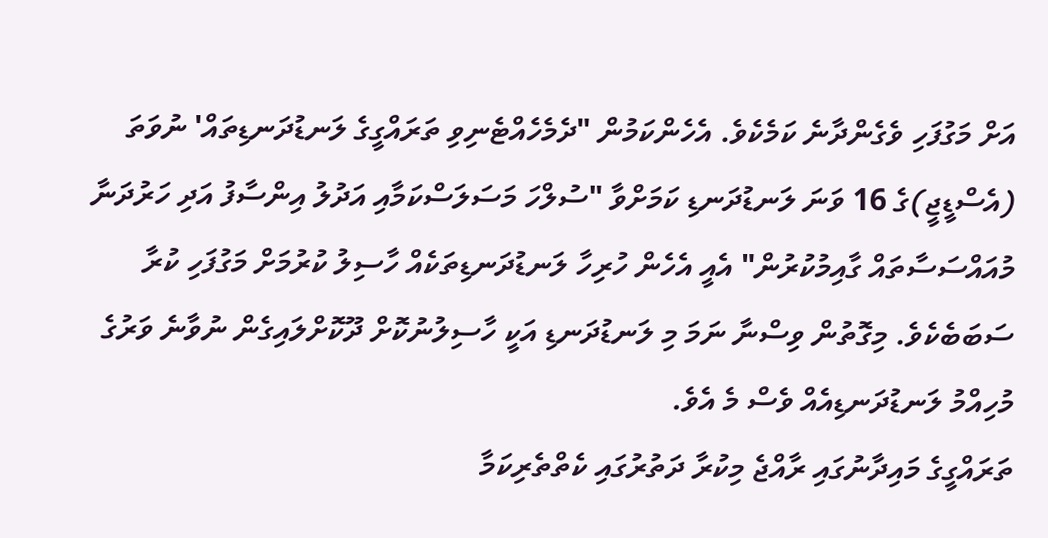އަށް މަގުފަހި ވެގެންދާނެ ކަމެކެވެ. އެހެންކަމުން "ދެމެހެއްޓެނިވި ތަރައްގީގެ ލަނޑުދަނޑިތައް' ނުވަތަ (އެސްޑީޖީ)ގެ 16 ވަނަ ލަނޑުދަނޑި ކަމަށްވާ "ސުލްހަ މަސަލަސްކަމާއި އަދުލު އިންސާފު އަދި ހަރުދަނާ މުއައްސަސާތައް ގާއިމުކުރުން" އެއީ އެހެން ހުރިހާ ލަނޑުދަނޑިތަކެއް ހާސިލު ކުރުމަށް މަގުފަހި ކުރާ ސަބަބެކެވެ. މިގޮތުން ވިސްނާ ނަމަ މި ލަނޑުދަނޑި އަކީ ހާސިލުނުކޮށް ދޫކޮށްލައިގެން ނުވާނެ ވަރުގެ މުހިއްމު ލަނޑުދަނޑިއެއް ވެސް މެ އެވެ.
ތަރައްގީގެ މައިދާނުގައި ރާއްޖެ މިކުރާ ދަތުރުގައި ކެތްތެރިކަމާ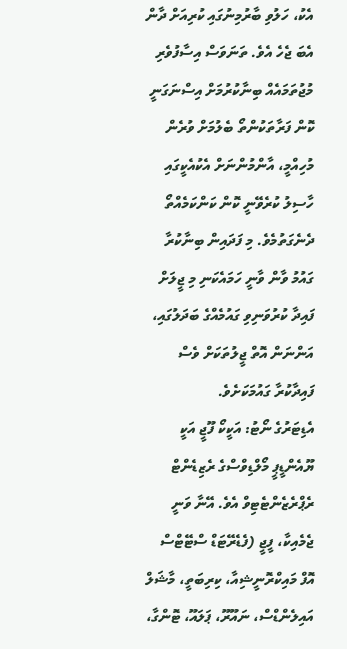އެކު، ހަލުވި ބާރުމިނުގައި ކުރިއަށް ދާން އެބަ ޖެހެ އެވެ. ތަނަވަސް އިސާފުވެރި މުޖުތަމައެއް ބިނާކުރުމަށް އިސްނަގަނީ ކޮން ފަރާތަކުންތޯ ބެލުމަށް ވުރެން މުހިއްމީ، އާންމުންނަށް އެކުއެކީގައި ހާސިލު ކުރެވޭނީ ކޮން ކަންކަމެއްތޯ ދެނެގަތުމެވެ. މި ފަދައިން ބިނާކުރާ ގައުމު ވާން ވާނީ ހަމައެކަނި މި ޖީލަށް ފައިދާ ކުރުވަނިވި ގައުމެއްގެ ބަދަލުގައި، އަންނަން އޮތް ޖީލުތަކަށް ވެސް ފައިދާކުރާ ގައުމަކަށެވެ.
އެޑިޓަރުގެ ނޯޓު: އަކީކޯ ފޫޖީ އަކީ ޔޫއެންޑީޕީ މޯލްޑިވްސްގެ ރެޒިޑެންޓް ރެޕްރެޒެންޓެޓިވް އެވެ. އޭނާ ވަނީ ޖެމެއިކާ، ފީޖީ (ފެޑެރޭޓަޑް ސްޓޭޓްސް އޮފް މައިކްރޮނީޝިއާ، ކިރިބަތީ، މާޝަލް އައިލެންޑްސް، ނައޫރޫ، ޕަލައޫ، ޓޮންގާ،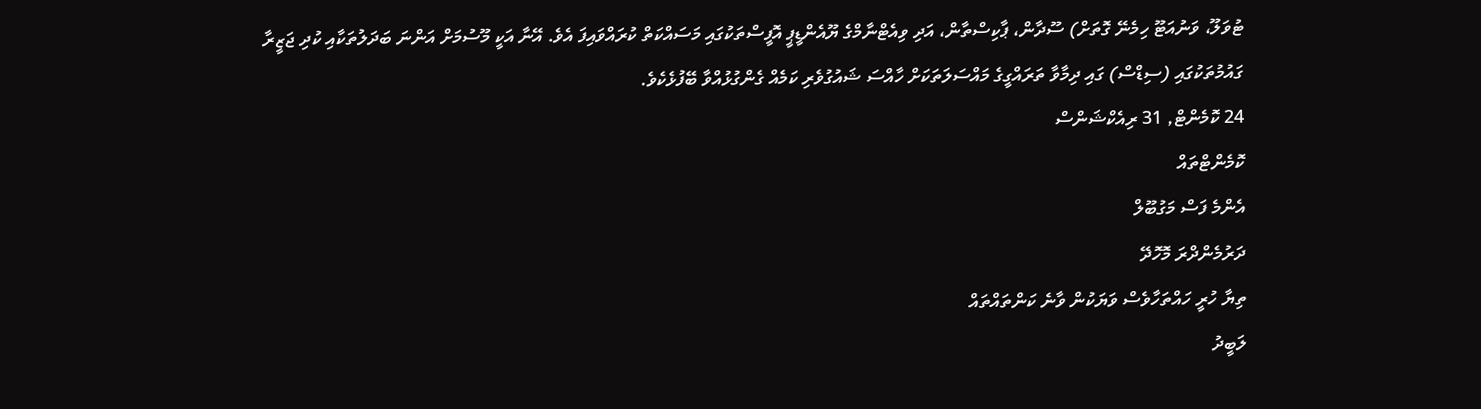ޓުވަލޫ، ވަނުއަޓޫ ހިމެނޭ ގޮތަށް) ސޫދާން، ޕާކިސްތާން، އަދި ވިއެޓްނާމްގެ ޔޫއެންޑީޕީ އޮފީސްތަކުގައި މަސައްކަތް ކުރައްވައިފަ އެވެ. އޭނާ އަކީ މޫސުމަށް އަންނަ ބަދަލުތަކާއި ކުދި ޖަޒީރާ ގައުމުތަކުގައި (ސިޑްސް) ގައި ދިމާވާ ތަރައްގީގެ މައްސަލަތަކަށް ހާއްސަ ޝައުގުވެރި ކަމެއް ގެންގުޅުއްވާ ބޭފުޅެކެވެ.
24 ކޮމެންޓް, 31 ރިއެކްޝަންސް
ކޮމެންޓްތައް
އެންމެ ފަސް މަގުބޫލް
ދަރުމެންދްރަ މޮހޮދޭ
ތިޔާ ހުރީ ހައްތަހާވެސް ވަޔަކުން ވާނެ ކަންތައްތައް
ލަބީދު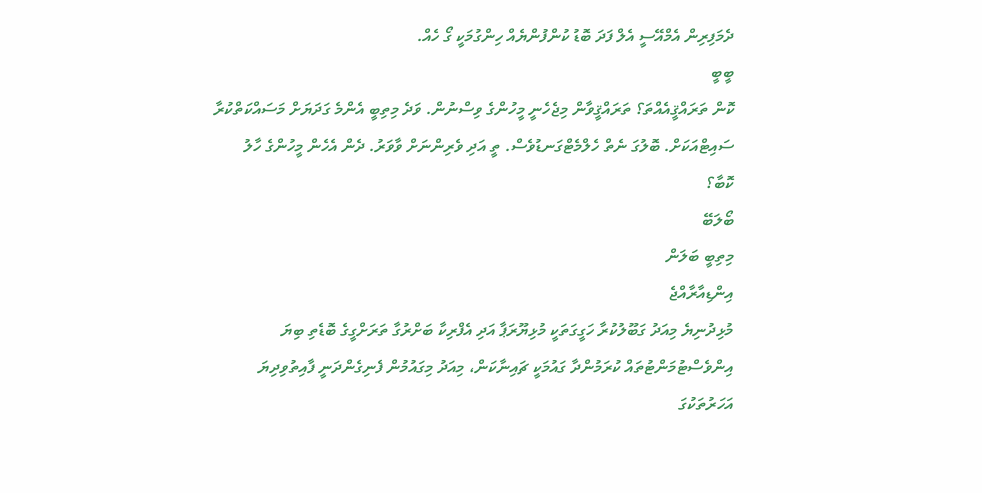ދެމަފިރިން އެމްއޭސީ އެލް ފަދަ ބޮޑު ކުންފުންޔެއް ހިންގުމަކީ ގޯ ހެއް.
ބީބީ
ކޮން ތަރައްޤީއެއްތަ؟ ތަރައްޤީވާން މިޖެހެނީ މީހުންގެ ވިސްނުން. ވަދެ މިތިބީ އެންމެ ގަދަޔަށް މަސައްކަތްކުރާ ސައިޓްއަކަށް. ބޮލުގަ ނެތް ހެލްމެޓްގަނޑުވެސް. ތީ އަދި ވެރިންނަށް ވާވަރު. ދެން އެހެން މީހުންގެ ހާލު ކޮބާ؟
ބޯލަބޭ
މިތިބީ ބަލަން
އިންޑިއާރާއްޖެ
މުޅިދުނިޔެ މިއަދު ގަބޫލުކުރާ ހަގީގަތަކީ މުޅިޔޫރަޕާ އަދި އެފްރިކާ ބަށްރުގާ ތަރަށްގީގެ ބޮޑެތި ބިޔަ އިންވެސްޓުމަންޓުތައް ކުރަމުންދާ ގައުމަކީ ޗައިނާކަން، މިއަދު މިގައުމުން ފެނިގެންދަނީ ފާއިތުވިދިޔަ އަހަރުތަކުގަ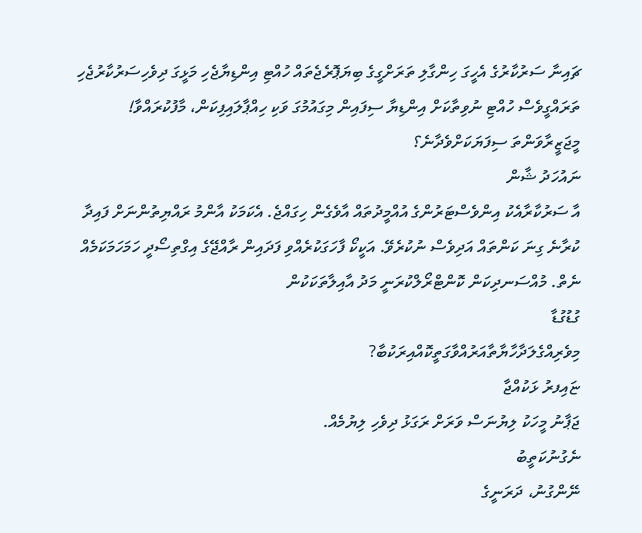ޗައިނާ ސަރުކާރުގެ އެހީގަ ހިންގާލި ތަރަށްގީގެ ބިޔަޕޮރެޖެތައް ހުއްޓި އިންޑިޔާޖެހި މަޅީގަ ދިވެހިސަރުކާރުޖެހި ތަރައްގީވެސް ހުއްޓި ނުވިތާކަށް އިންޑިޔާ ސިފައިން މިގައުމުގަ ވަކި ހިއްޕާލައިފިކަން، މާފުކުރައްވާ! މީޖަޒީރާވަންތަ ސިފަޔަކަށްވެދާނެ؟
ނައުހަދު ޝާން
އާ ސަރުކާރާއެކު އިންވެސްޓަރުންގެ އުއްމީދުތައް އާވެގެން ހިގައްޖެ. އެކަމަކު އާންމު ރައްޔިތުންނަށް ފައިދާ ކުރާނެ ގިނަ ކަންތައް އަދިވެސް ނުކުރެވޭ. އަކީކޯ ފާހަގަކުރެއްވި ފަދައިން ރާއްޖޭގެ އިގްތިސޯދީ ހަމަހަމަކަމެއް ނެތް. މުއްސަނދިކަން ކޮންޓްރޯލްކުރަނީ މަދު އާއިލާތަކަކުން
ގުޑުގުޑާ
މިވެރިއްގެލަދާހާޔާތާއަރުއްވާގަތީކޮއްއިރަކުބާ?
ޏައިފރު ޅަކުއްޖާ
ޖަޕާނު މީހަކު ލިޔުނަސް ވަރަށް ރަގަޅު ދިވެހި ލިޔުމެއް.
ނެގުނުކަތީބު
ނޭންގުނު، ދަރަނީގެ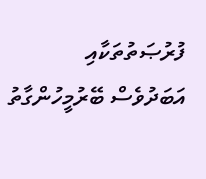ފުރުޞަތުތަކާއި އަބަދުވެސް ބޭރުމީހުންގާތު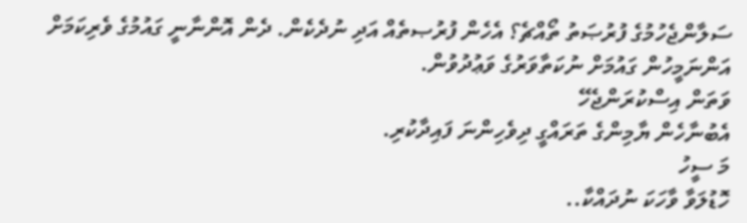ސަލާންޖެހުމުގެ ފުރުޞަތު ތޯއްޗެ؟ އެހެން ފުރުޞތެއް އަދި ނުދެކެން. ދެން އޮންނާނީ ގައުމުގެ ވެރިކަމަށް އަންނަމީހުން ގައުމަށް ނުކަތާވަރުގެ ވަޢުދުވުން.
ވަތަން އިސްކުރަންޖެހޭ
އެބުނާހެން ޔާމިންގެ ތަރައްގީ ދިވެހިންނަ ފައިދާކުރި.
މަ ސީހު
ހޮޑުލަވާ ވާހަކަ ނުދައްކާ..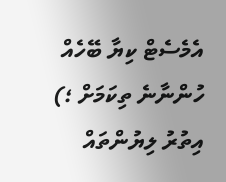އެމެސެޓް ކިޔާ ބޭހެއް ހުންނާނެ ތިކަމަށް ؛)
އިތުރު ލިޔުންތައް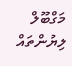މަގްބޫލް ލިޔުންތައް